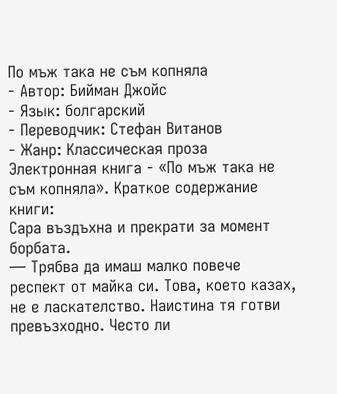По мъж така не съм копняла
- Автор: Бийман Джойс
- Язык: болгарский
- Переводчик: Стефан Витанов
- Жанр: Классическая проза
Электронная книга - «По мъж така не съм копняла». Краткое содержание книги:
Сара въздъхна и прекрати за момент борбата.
— Трябва да имаш малко повече респект от майка си. Това, което казах, не е ласкателство. Наистина тя готви превъзходно. Често ли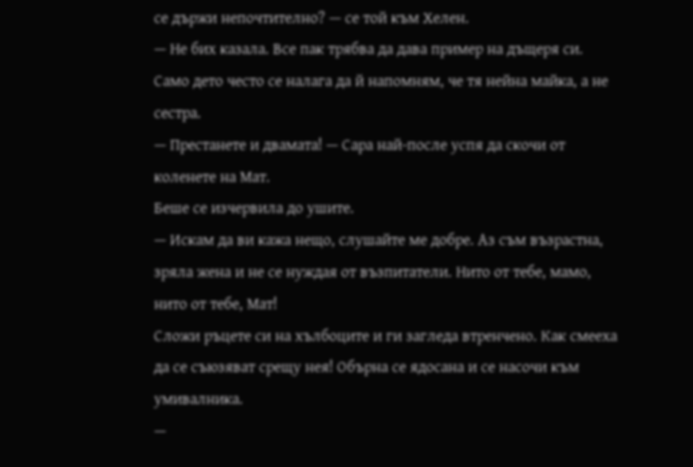се държи непочтително? — се той към Хелен.
— Не бих казала. Все пак трябва да дава пример на дъщеря си. Само дето често се налага да й напомням, че тя нейна майка, а не сестра.
— Престанете и двамата! — Сара най-после успя да скочи от коленете на Мат.
Беше се изчервила до ушите.
— Искам да ви кажа нещо, слушайте ме добре. Аз съм възрастна, зряла жена и не се нуждая от възпитатели. Нито от тебе, мамо, нито от тебе, Мат!
Сложи ръцете си на хълбоците и ги загледа втренчено. Как смееха да се съюзяват срещу нея! Обърна се ядосана и се насочи към умивалника.
—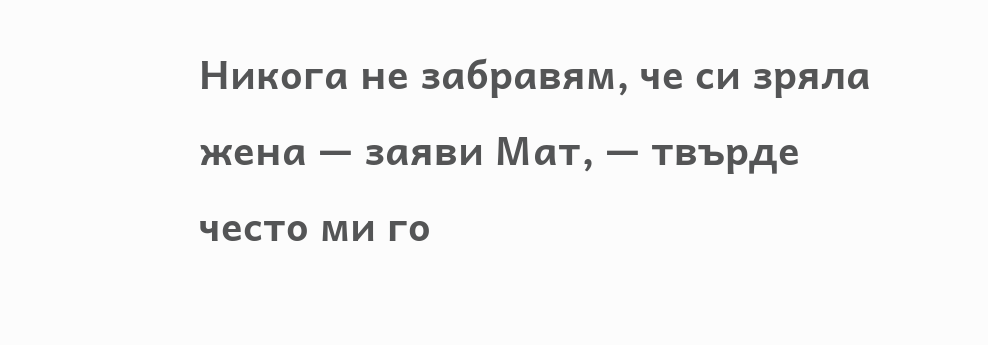Никога не забравям, че си зряла жена — заяви Мат, — твърде често ми го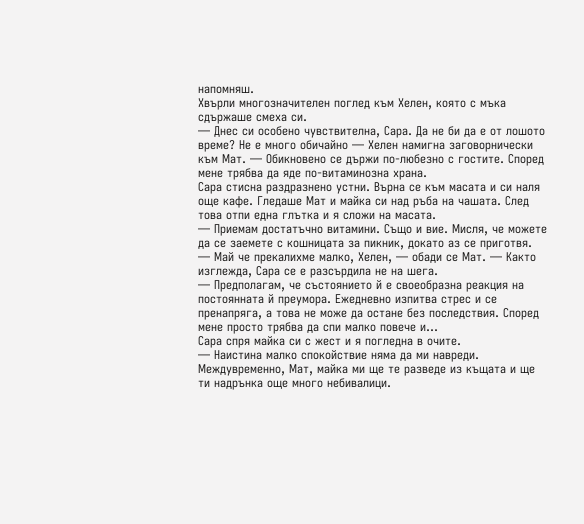напомняш.
Хвърли многозначителен поглед към Хелен, която с мъка сдържаше смеха си.
— Днес си особено чувствителна, Сара. Да не би да е от лошото време? Не е много обичайно — Хелен намигна заговорнически към Мат. — Обикновено се държи по-любезно с гостите. Според мене трябва да яде по-витаминозна храна.
Сара стисна раздразнено устни. Върна се към масата и си наля още кафе. Гледаше Мат и майка си над ръба на чашата. След това отпи една глътка и я сложи на масата.
— Приемам достатъчно витамини. Също и вие. Мисля, че можете да се заемете с кошницата за пикник, докато аз се приготвя.
— Май че прекалихме малко, Хелен, — обади се Мат. — Както изглежда, Сара се е разсърдила не на шега.
— Предполагам, че състоянието й е своеобразна реакция на постоянната й преумора. Ежедневно изпитва стрес и се пренапряга, а това не може да остане без последствия. Според мене просто трябва да спи малко повече и…
Сара спря майка си с жест и я погледна в очите.
— Наистина малко спокойствие няма да ми навреди. Междувременно, Мат, майка ми ще те разведе из къщата и ще ти надрънка още много небивалици.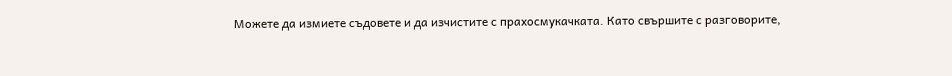Можете да измиете съдовете и да изчистите с прахосмукачката. Като свършите с разговорите,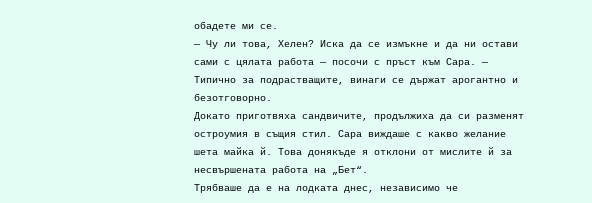обадете ми се.
— Чу ли това, Хелен? Иска да се измъкне и да ни остави сами с цялата работа — посочи с пръст към Сара. — Типично за подрастващите, винаги се държат арогантно и безотговорно.
Докато приготвяха сандвичите, продължиха да си разменят остроумия в същия стил. Сара виждаше с какво желание шета майка й. Това донякъде я отклони от мислите й за несвършената работа на „Бет“.
Трябваше да е на лодката днес, независимо че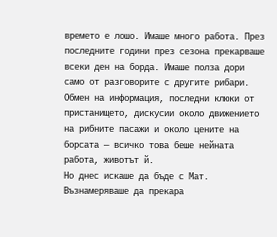времето е лошо. Имаше много работа. През последните години през сезона прекарваше всеки ден на борда. Имаше полза дори само от разговорите с другите рибари. Обмен на информация, последни клюки от пристанището, дискусии около движението на рибните пасажи и около цените на борсата — всичко това беше нейната работа, животът й.
Но днес искаше да бъде с Мат. Възнамеряваше да прекара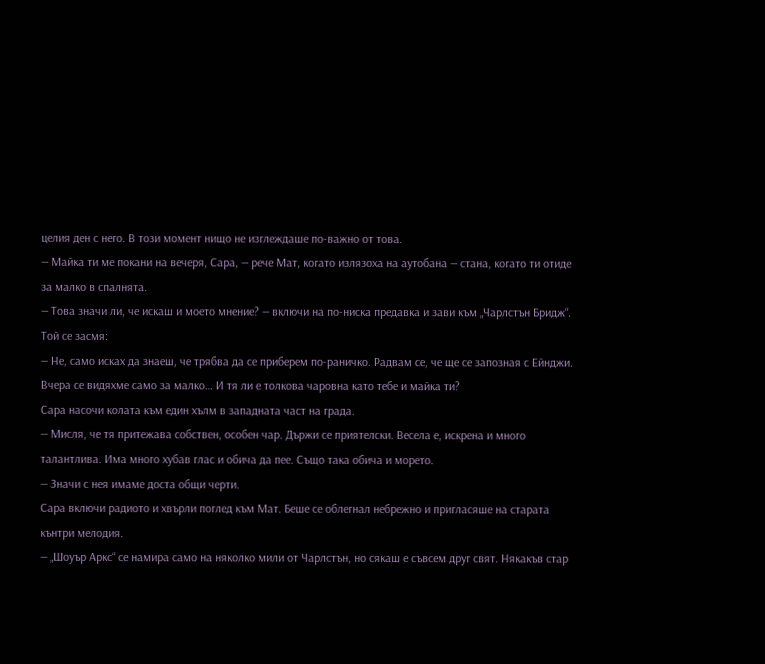целия ден с него. В този момент нищо не изглеждаше по-важно от това.
— Майка ти ме покани на вечеря, Сара, — рече Мат, когато излязоха на аутобана — стана, когато ти отиде за малко в спалнята.
— Това значи ли, че искаш и моето мнение? — включи на по-ниска предавка и зави към „Чарлстън Бридж“.
Той се засмя:
— Не, само исках да знаеш, че трябва да се приберем по-раничко. Радвам се, че ще се запозная с Ейнджи. Вчера се видяхме само за малко… И тя ли е толкова чаровна като тебе и майка ти?
Сара насочи колата към един хълм в западната част на града.
— Мисля, че тя притежава собствен, особен чар. Държи се приятелски. Весела е, искрена и много талантлива. Има много хубав глас и обича да пее. Също така обича и морето.
— Значи с нея имаме доста общи черти.
Сара включи радиото и хвърли поглед към Мат. Беше се облегнал небрежно и пригласяше на старата кънтри мелодия.
— „Шоуър Аркс“ се намира само на няколко мили от Чарлстън, но сякаш е съвсем друг свят. Някакъв стар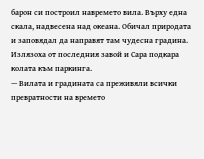барон си построил навремето вила. Върху една скала, надвесена над океана. Обичал природата и заповядал да направят там чудесна градина.
Излязоха от последния завой и Сара подкара колата към паркинга.
— Вилата и градината са преживяли всички превратности на времето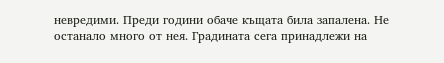невредими. Преди години обаче къщата била запалена. Не останало много от нея. Градината сега принадлежи на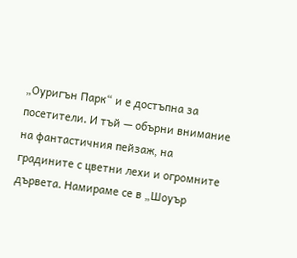„Оуригън Парк“ и е достъпна за посетители. И тъй — обърни внимание на фантастичния пейзаж, на градините с цветни лехи и огромните дървета. Намираме се в „Шоуър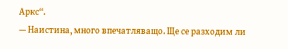Аркс“.
— Наистина, много впечатляващо. Ще се разходим ли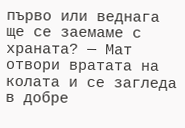първо или веднага ще се заемаме с храната? — Мат отвори вратата на колата и се загледа в добре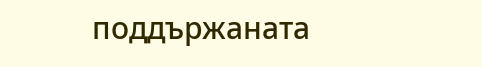поддържаната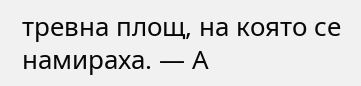тревна площ, на която се намираха. — А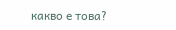какво е това?